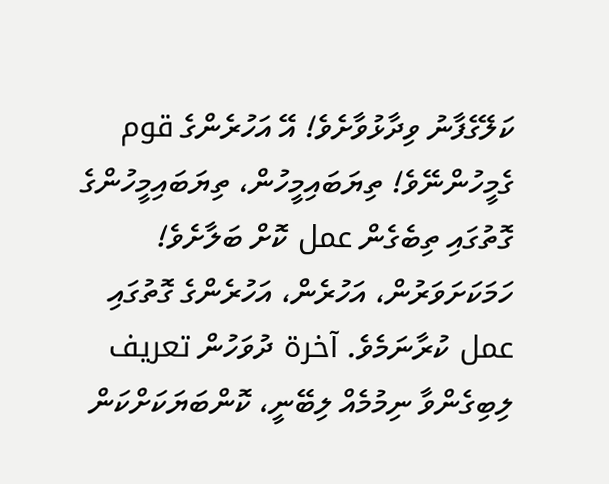ކަލޭގެފާނު ވިދާޅުވާށެވެ! އޭ އަހުރެންގެ قوم ގެމީހުންނޭވެ! ތިޔަބައިމީހުން، ތިޔަބައިމީހުންގެ ގޮތުގައި ތިބެގެން عمل ކޮށް ބަލާށެވެ! ހަމަކަށަވަރުން، އަހުރެން، އަހުރެންގެ ގޮތުގައި عمل ކުރާނަމެވެ. آخرة ދުވަހުން تعريف ލިބިގެންވާ ނިމުމެއް ލިބޭނީ، ކޮންބަޔަކަށްކަން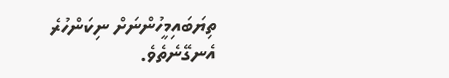ތިޔަބައިމީހުންނަށް ނިކަންހުރެ އެނގޭނެތެވެ.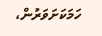ހަމަކަށަވަރުން،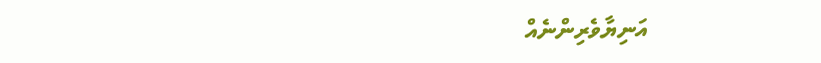އަނިޔާވެރިންނެއް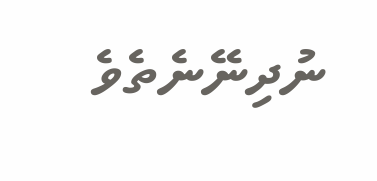ނުދިނޭނެތެވެ